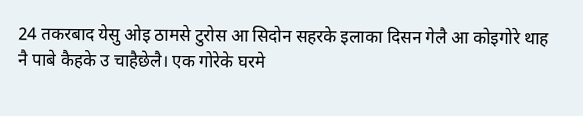24 तकरबाद येसु ओइ ठामसे टुरोस आ सिदोन सहरके इलाका दिसन गेलै आ कोइगोरे थाह नै पाबे कैहके उ चाहैछेलै। एक गोरेके घरमे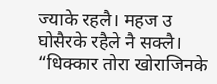ज्याके रहलै। महज उ घोसैरके रहैले नै सक्लै।
“धिक्कार तोरा खोराजिनके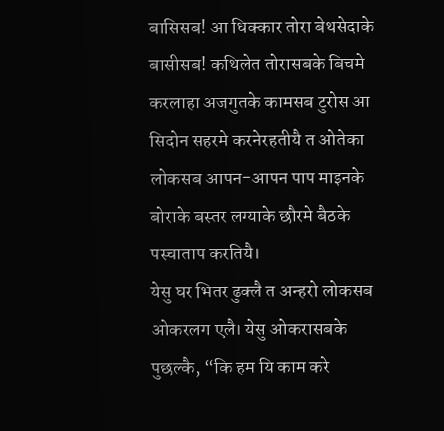बासिसब! आ धिक्कार तोरा बेथसेदाके बासीसब! कथिलेत तोरासबके बिचमे करलाहा अजगुतके कामसब टुरोस आ सिदोन सहरमे करनेरहतीयै त ओतेका लोकसब आपन-आपन पाप माइनके बोराके बस्तर लग्याके छौरमे बैठके पस्चाताप करतियै।
येसु घर भितर ढुक्लै त अन्हरो लोकसब ओकरलग एलै। येसु ओकरासबके पुछल्कै, “कि हम यि काम करे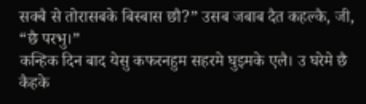सक्बै से तोरासबके बिस्बास छौ?” उसब जबाब दैत कहल्कै, जी, “छै परभु।”
कन्हिक दिन बाद येसु कफरनहुम सहरमे घुइमके एलै। उ घरेमे छै कैहके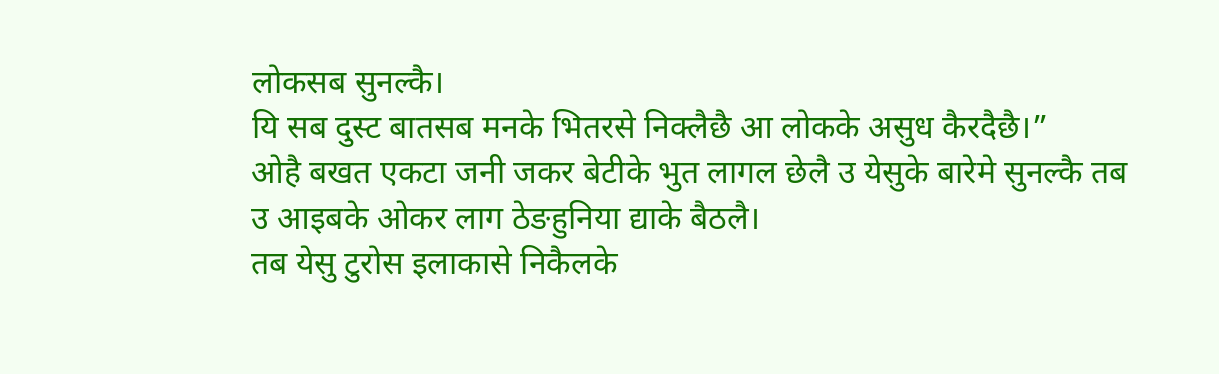लोकसब सुनल्कै।
यि सब दुस्ट बातसब मनके भितरसे निक्लैछै आ लोकके असुध कैरदैछै।”
ओहै बखत एकटा जनी जकर बेटीके भुत लागल छेलै उ येसुके बारेमे सुनल्कै तब उ आइबके ओकर लाग ठेङहुनिया द्याके बैठलै।
तब येसु टुरोस इलाकासे निकैलके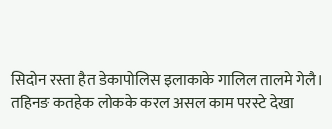सिदोन रस्ता हैत डेकापोलिस इलाकाके गालिल तालमे गेलै।
तहिनङ कतहेक लोकके करल असल काम परस्टे देखा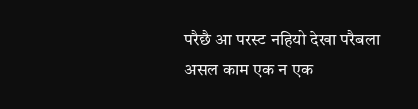परैछै आ परस्ट नहियो देखा परैबला असल काम एक न एक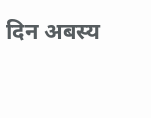दिन अबस्य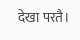देखा परतै।